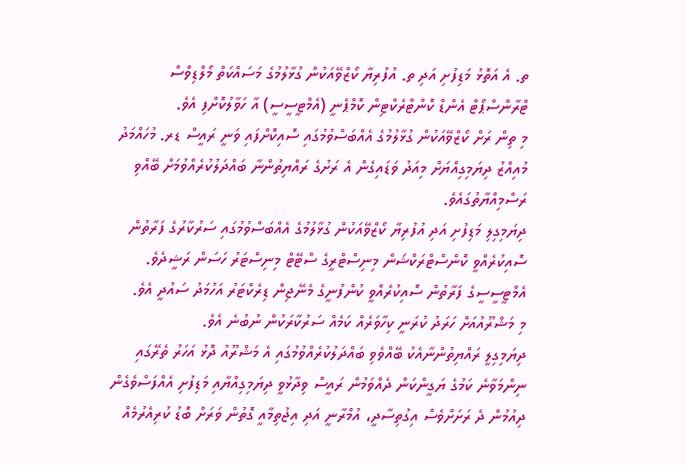ތ. އެ އަތޮޅު މަޑިފުށި އަދި ތ. އުފުރިޔާ ކޯޒްވޭއަކުން ގުޅާލުމުގެ މަސައްކަތް މޯލްޑިވްސް ޓްރާންސްޕޯޓް އެންޑް ކޮންޓްރެކްޓިން ކޮމްޕެނީ (އެމްޓީސީސީ) އާ ހަވާލުކޮށްފި އެވެ.
މި ތިން ރަށް ކޯޒްވޭއަކުން ގުޅާލުމުގެ އެއްބަސްވުމުގައި ސޮއިކޮށްފައި ވަނީ ރައީސް ޑރ. މުހައްމަދު މުއިއްޒު ދިޔަމިގިއްޔަށް މިއަދު ވަޑައިގެން އެ ރަށުގެ ރައްޔިތުންނާ ބައްދަލުކުރެއްވުމަށް ބޭއްވި ރަސްމިއްޔާތުގައެވެ.
ދިޔަމިގިލި މަޑިފުށި އަދި އުފުރިޔާ ކޯޒްވޭއަކުން ގުޅާލުމުގެ އެއްބަސްވުމުގައި ސަރުކާރުގެ ފަރާތުން ސޮއިކުރެއްވީ ކޮންސްޓްރަކްޝަން މިނިސްޓްރީގެ ސްޓޭޓް މިނިސްޓަރު ހަސަން ރަޝީދެވެ. އެމްޓީސީސީގެ ފަރާތުން ސޮއިކުރެއްވީ ކުންފުނީގެ މެނޭޖިން ޑިރެކްޓަރު އަހުމަދު ސައުދީ އެވެ.
މި މަޝްރޫއުއަށް ހަރަދު ކުރަނީ ކިހާވަރެއް ކަމެއް ސަރުކާރަކުން ނުބުނެ އެވެ.
ދިޔަމިގިލީ ރައްޔިތުންނާއެކު ބޭއްވެވި ބައްދަލުކުރެއްވުމުގައި އެ މަޝްރޫއު ދޮޅު އަހަރު ތެރޭގައި ނިންމަވާނެ ކަމުގެ ޔަގީންކަން ދެއްވަމުން ރައީސް ވިދާޅުވީ ދިޔަމިގިއްޔާއި މަޑިފުށި އެއްފަސްވެގެން ދިއުމުން ދެ ރަށަށްވެސް އިގުތިސާދީ، އުމްރާނީ އަދި އިޖުތިމާއީ ގޮތުން ވަރަށް ބޮޑު ކުރިއެރުމެއް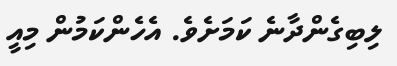ލިބިގެންދާނެ ކަމަށެވެ. އެހެންކަމުން މިއީ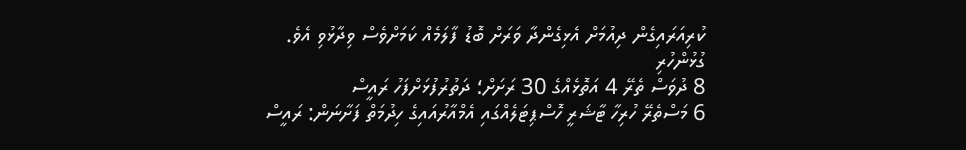ކުރިއަރައިގެން ދިއުމަށް އެޅިގެންދާ ވަރަށް ބޮޑު ފާލަމެއް ކަމަށްވެސް ވިދާޅުވި އެވެ.
ގުޅުންހުރި
8 ދުވަސް ތެރޭ 4 އަތޮޅެއްގެ 30 ރަށަށް؛ ދަތުރުފުޅަށްފަހު ރައީސް
6 މަސްތެރޭ ހުރިހާ ޓާޝަރީ ހޮސްޕިޓަލެއްގައި އެމްއާރުއައިގެ ހިދުމަތް ފަށާނަން: ރައީސް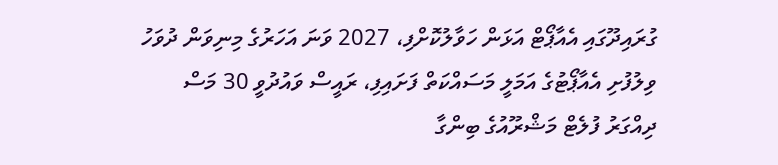ގުރައިދޫގައި އެއާޕޯޓް އަޅަން ހަވާލުކޮށްފި، 2027 ވަނަ އަހަރުގެ މިނިވަން ދުވަހު
ވިލުފުށި އެއާޕޯޓުގެ އަމަލީ މަސައްކަތް ފަށައިފި، ރައީސް ވައުދުވީ 30 މަސް
ދިއްގަރު ފުލެޓް މަޝްރޫއުގެ ބިންގާ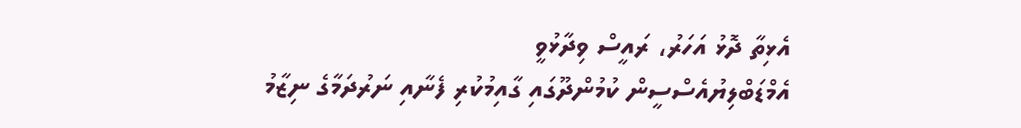އެޅިތާ ދޮޅު އަހަރު، ރައީސް ވިދާޅުވީ
އެމްޑަބްލިޔުއެސްސީން ކުމުންދޫގައި ގާއިމުކުރި ފެނާއި ނަރުދަމާގެ ނިޒާމު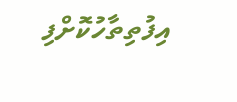އިފުތިތާހުކޮށްފި